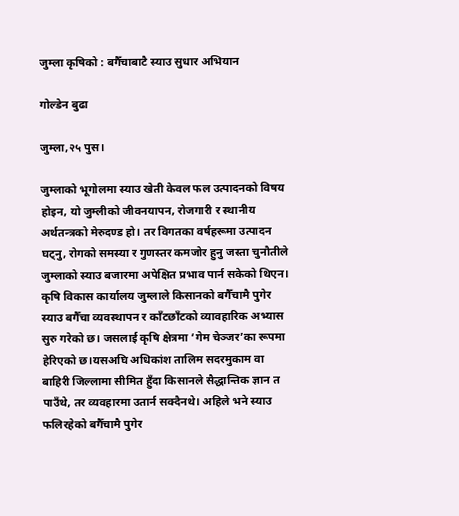जुम्ला कृषिको : बगैँचाबाटै स्याउ सुधार अभियान

गोल्डेन बुढा

जुम्ला,२५ पुस।

जुम्लाको भूगोलमा स्याउ खेती केवल फल उत्पादनको विषय होइन, यो जुम्लीको जीवनयापन, रोजगारी र स्थानीय अर्थतन्त्रको मेरुदण्ड हो। तर विगतका वर्षहरूमा उत्पादन घट्नु, रोगको समस्या र गुणस्तर कमजोर हुनु जस्ता चुनौतीले जुम्लाको स्याउ बजारमा अपेक्षित प्रभाव पार्न सकेको थिएन। कृषि विकास कार्यालय जुम्लाले किसानको बगैँचामै पुगेर स्याउ बगैँचा व्यवस्थापन र काँटछाँटको व्यावहारिक अभ्यास सुरु गरेको छ। जसलाई कृषि क्षेत्रमा ‘गेम चेञ्जर’का रूपमा हेरिएको छ।यसअघि अधिकांश तालिम सदरमुकाम वा बाहिरी जिल्लामा सीमित हुँदा किसानले सैद्धान्तिक ज्ञान त पाउँथे, तर व्यवहारमा उतार्न सक्दैनथे। अहिले भने स्याउ फलिरहेको बगैँचामै पुगेर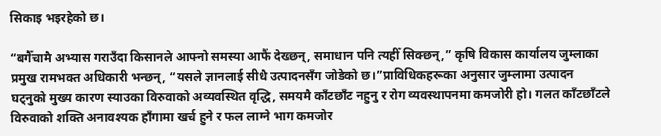सिकाइ भइरहेको छ।

“बगैँचामै अभ्यास गराउँदा किसानले आफ्नो समस्या आफैं देख्छन्, समाधान पनि त्यहीँ सिक्छन्,” कृषि विकास कार्यालय जुम्लाका प्रमुख रामभक्त अधिकारी भन्छन्, “यसले ज्ञानलाई सीधै उत्पादनसँग जोडेको छ।”प्राविधिकहरूका अनुसार जुम्लामा उत्पादन घट्नुको मुख्य कारण स्याउका विरुवाको अव्यवस्थित वृद्धि, समयमै काँटछाँट नहुनु र रोग व्यवस्थापनमा कमजोरी हो। गलत काँटछाँटले विरुवाको शक्ति अनावश्यक हाँगामा खर्च हुने र फल लाग्ने भाग कमजोर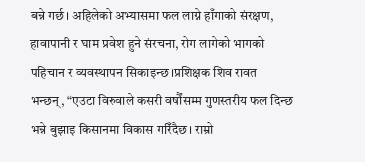बन्ने गर्छ। अहिलेको अभ्यासमा फल लाग्ने हाँगाको संरक्षण, हावापानी र घाम प्रवेश हुने संरचना, रोग लागेको भागको पहिचान र व्यवस्थापन सिकाइन्छ।प्रशिक्षक शिव रावत भन्छन्, “एउटा विरुवाले कसरी वर्षौंसम्म गुणस्तरीय फल दिन्छ भन्ने बुझाइ किसानमा विकास गरिँदैछ। राम्रो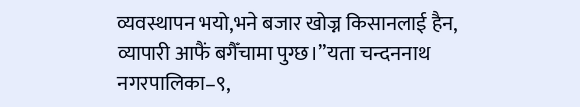व्यवस्थापन भयो,भने बजार खोज्न किसानलाई हैन, व्यापारी आफैं बगैँचामा पुग्छ।”यता चन्दननाथ नगरपालिका–९,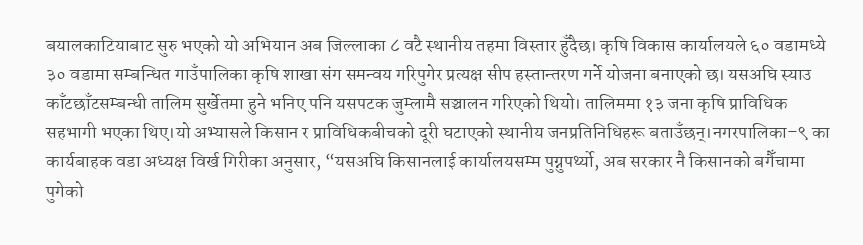बयालकाटियाबाट सुरु भएको यो अभियान अब जिल्लाका ८ वटै स्थानीय तहमा विस्तार हुँदैछ। कृषि विकास कार्यालयले ६० वडामध्ये ३० वडामा सम्बन्धित गाउँपालिका कृषि शाखा संग समन्वय गरिपुगेर प्रत्यक्ष सीप हस्तान्तरण गर्ने योजना बनाएको छ। यसअघि स्याउ काँटछाँटसम्बन्धी तालिम सुर्खेतमा हुने भनिए पनि यसपटक जुम्लामै सञ्चालन गरिएको थियो। तालिममा १३ जना कृषि प्राविधिक सहभागी भएका थिए।यो अभ्यासले किसान र प्राविधिकबीचको दूरी घटाएको स्थानीय जनप्रतिनिधिहरू बताउँछन्।नगरपालिका–९ का कार्यबाहक वडा अध्यक्ष विर्ख गिरीका अनुसार, “यसअघि किसानलाई कार्यालयसम्म पुग्नुपर्थ्यो, अब सरकार नै किसानको बगैँचामा पुगेको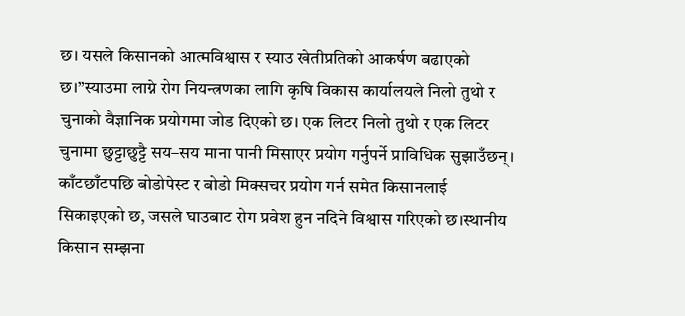छ। यसले किसानको आत्मविश्वास र स्याउ खेतीप्रतिको आकर्षण बढाएको छ।”स्याउमा लाग्ने रोग नियन्त्रणका लागि कृषि विकास कार्यालयले निलो तुथो र चुनाको वैज्ञानिक प्रयोगमा जोड दिएको छ। एक लिटर निलो तुथो र एक लिटर चुनामा छुट्टाछुट्टै सय–सय माना पानी मिसाएर प्रयोग गर्नुपर्ने प्राविधिक सुझाउँछन्। काँटछाँटपछि बोडोपेस्ट र बोडो मिक्सचर प्रयोग गर्न समेत किसानलाई सिकाइएको छ, जसले घाउबाट रोग प्रवेश हुन नदिने विश्वास गरिएको छ।स्थानीय किसान सम्झना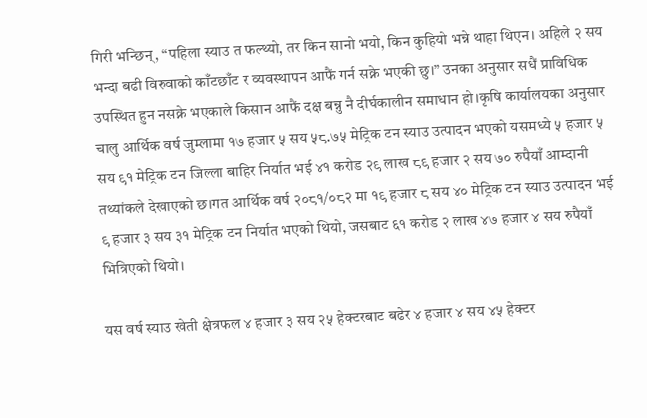गिरी भन्छिन्, “पहिला स्याउ त फल्थ्यो, तर किन सानो भयो, किन कुहियो भन्ने थाहा थिएन। अहिले २ सय भन्दा बढी विरुवाको काँटछाँट र व्यवस्थापन आफैं गर्न सक्ने भएकी छु।” उनका अनुसार सधैं प्राविधिक उपस्थित हुन नसक्ने भएकाले किसान आफैं दक्ष बन्नु नै दीर्घकालीन समाधान हो।कृषि कार्यालयका अनुसार चालु आर्थिक वर्ष जुम्लामा १७ हजार ५ सय ५८.७५ मेट्रिक टन स्याउ उत्पादन भएको यसमध्ये ५ हजार ५ सय ९१ मेट्रिक टन जिल्ला बाहिर निर्यात भई ४१ करोड २९ लाख ८९ हजार २ सय ७० रुपैयाँ आम्दानी तथ्यांकले देखाएको छ।गत आर्थिक वर्ष २०८१/०८२ मा १९ हजार ८ सय ४० मेट्रिक टन स्याउ उत्पादन भई ९ हजार ३ सय ३१ मेट्रिक टन निर्यात भएको थियो, जसबाट ६१ करोड २ लाख ४७ हजार ४ सय रुपैयाँ भित्रिएको थियो।

यस वर्ष स्याउ खेती क्षेत्रफल ४ हजार ३ सय २५ हेक्टरबाट बढेर ४ हजार ४ सय ४५ हेक्टर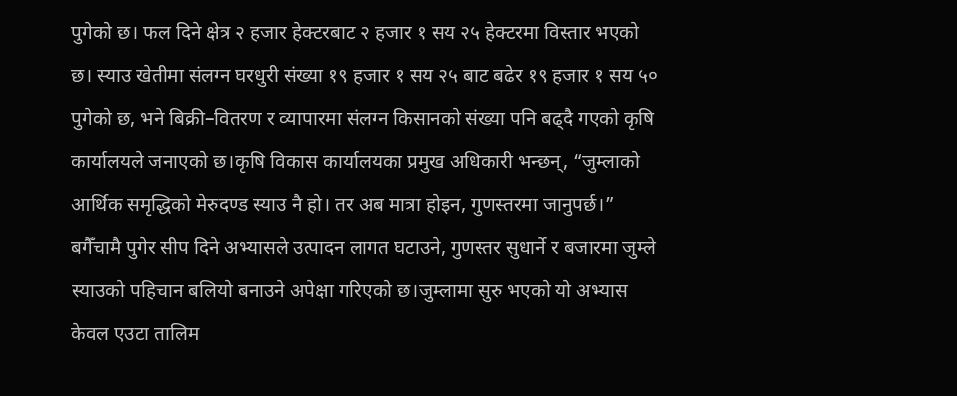पुगेको छ। फल दिने क्षेत्र २ हजार हेक्टरबाट २ हजार १ सय २५ हेक्टरमा विस्तार भएको छ। स्याउ खेतीमा संलग्न घरधुरी संख्या १९ हजार १ सय २५ बाट बढेर १९ हजार १ सय ५० पुगेको छ, भने बिक्री–वितरण र व्यापारमा संलग्न किसानको संख्या पनि बढ्दै गएको कृषि कार्यालयले जनाएको छ।कृषि विकास कार्यालयका प्रमुख अधिकारी भन्छन्, “जुम्लाको आर्थिक समृद्धिको मेरुदण्ड स्याउ नै हो। तर अब मात्रा होइन, गुणस्तरमा जानुपर्छ।” बगैँचामै पुगेर सीप दिने अभ्यासले उत्पादन लागत घटाउने, गुणस्तर सुधार्ने र बजारमा जुम्ले स्याउको पहिचान बलियो बनाउने अपेक्षा गरिएको छ।जुम्लामा सुरु भएको यो अभ्यास केवल एउटा तालिम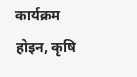कार्यक्रम होइन, कृषि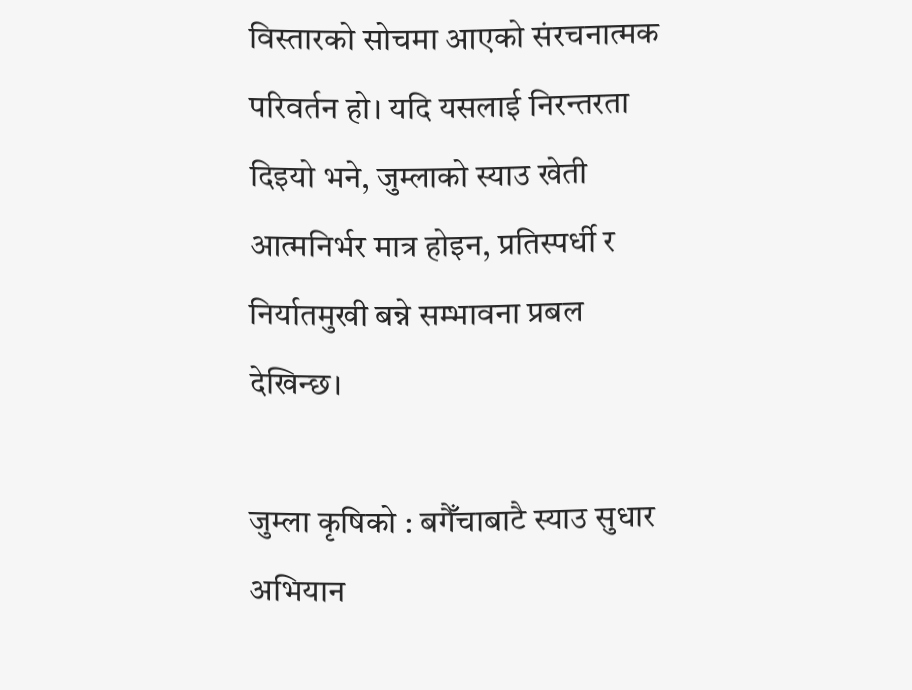विस्तारको सोचमा आएको संरचनात्मक परिवर्तन हो। यदि यसलाई निरन्तरता दिइयो भने, जुम्लाको स्याउ खेती आत्मनिर्भर मात्र होइन, प्रतिस्पर्धी र निर्यातमुखी बन्ने सम्भावना प्रबल देखिन्छ।

जुम्ला कृषिको : बगैँचाबाटै स्याउ सुधार अभियान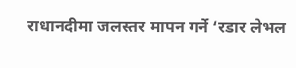राधानदीमा जलस्तर मापन गर्ने ‘रडार लेभल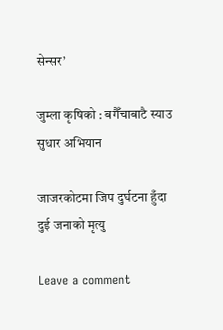सेन्सर’

जुम्ला कृषिको : बगैँचाबाटै स्याउ सुधार अभियान

जाजरकोटमा जिप दुर्घटना हुँदा दुई जनाको मृत्यु

Leave a comment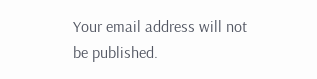Your email address will not be published.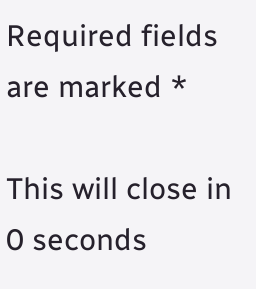Required fields are marked *

This will close in 0 seconds